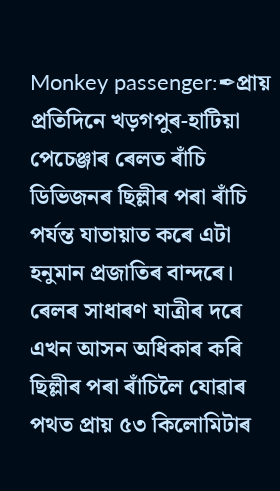Monkey passenger:✒প্রায় প্রতিদিনে খড়গপুৰ-হাটিয়া পেচেঞ্জাৰ ৰেলত ৰাঁচি ডিভিজনৰ ছিল্লীৰ পৰা ৰাঁচি পর্যন্ত যাতায়াত কৰে এটা হনুমান প্রজাতিৰ বান্দৰে। ৰেলৰ সাধাৰণ যাত্ৰীৰ দৰে এখন আসন অধিকাৰ কৰি ছিল্লীৰ পৰা ৰাঁচিলৈ যোৱাৰ পথত প্রায় ৫৩ কিলোমিটাৰ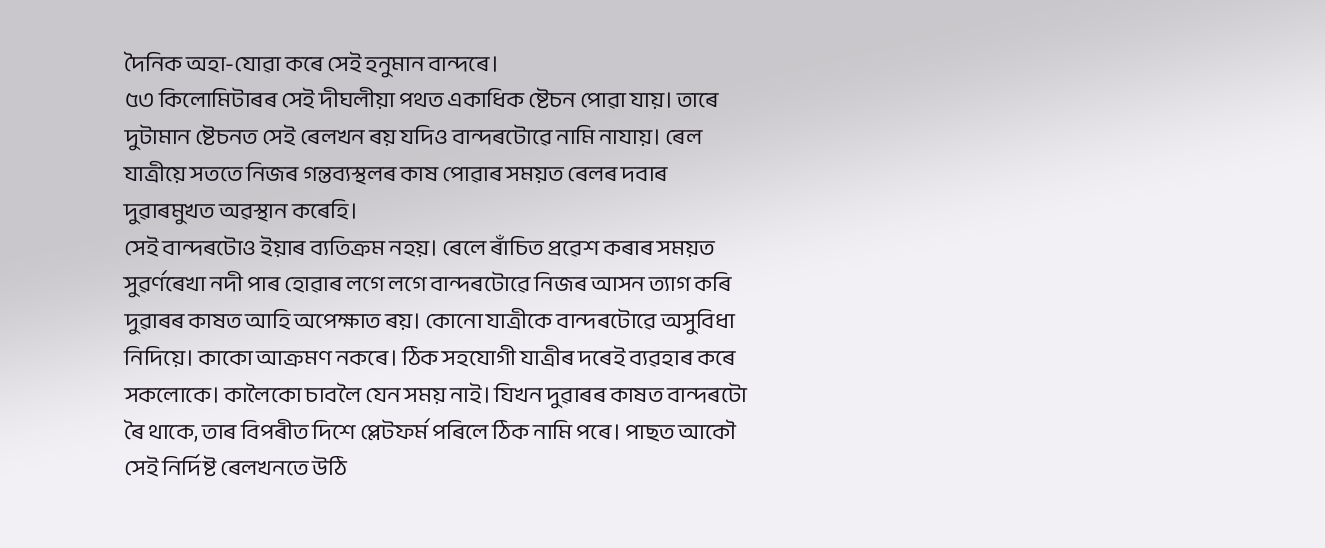দৈনিক অহা-যোৱা কৰে সেই হনুমান বান্দৰে।
৫৩ কিলোমিটাৰৰ সেই দীঘলীয়া পথত একাধিক ষ্টেচন পোৱা যায়। তাৰে দুটামান ষ্টেচনত সেই ৰেলখন ৰয় যদিও বান্দৰটোৱে নামি নাযায়। ৰেল যাত্ৰীয়ে সততে নিজৰ গন্তব্যস্থলৰ কাষ পোৱাৰ সময়ত ৰেলৰ দবাৰ দুৱাৰমুখত অৱস্থান কৰেহি।
সেই বান্দৰটোও ইয়াৰ ব্যতিক্ৰম নহয়। ৰেলে ৰাঁচিত প্ৰৱেশ কৰাৰ সময়ত সুৱৰ্ণৰেখা নদী পাৰ হোৱাৰ লগে লগে বান্দৰটোৱে নিজৰ আসন ত্যাগ কৰি দুৱাৰৰ কাষত আহি অপেক্ষাত ৰয়। কোনো যাত্রীকে বান্দৰটোৱে অসুবিধা নিদিয়ে। কাকো আক্রমণ নকৰে। ঠিক সহযোগী যাত্ৰীৰ দৰেই ব্যৱহাৰ কৰে সকলোকে। কালৈকো চাবলৈ যেন সময় নাই। যিখন দুৱাৰৰ কাষত বান্দৰটো ৰৈ থাকে, তাৰ বিপৰীত দিশে প্লেটফৰ্ম পৰিলে ঠিক নামি পৰে। পাছত আকৌ সেই নির্দিষ্ট ৰেলখনতে উঠি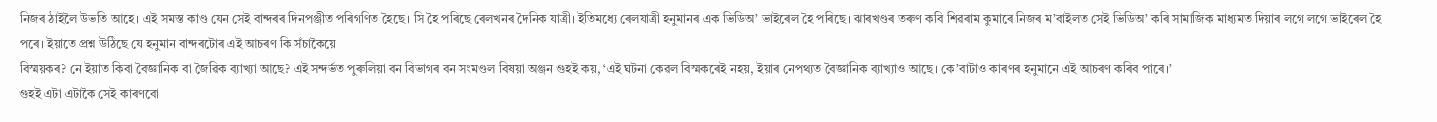নিজৰ ঠাইলৈ উভতি আহে। এই সমস্ত কাণ্ড যেন সেই বান্দৰৰ দিনপঞ্জীত পৰিগণিত হৈছে। সি হৈ পৰিছে ৰেলখনৰ দৈনিক যাত্রী। ইতিমধ্যে ৰেলযাত্রী হনুমানৰ এক ভিডিঅ’ ভাইৰেল হৈ পৰিছে। ঝাৰখণ্ডৰ তৰুণ কবি শিৱৰাম কুমাৰে নিজৰ ম’বাইলত সেই ভিডিঅ’ কৰি সামাজিক মাধ্যমত দিয়াৰ লগে লগে ভাইৰেল হৈ পৰে। ইয়াতে প্রশ্ন উঠিছে যে হনুমান বান্দৰটোৰ এই আচৰণ কি সঁচাকৈয়ে
বিস্ময়কৰ? নে ইয়াত কিবা বৈজ্ঞানিক বা জৈৱিক ব্যাখ্যা আছে? এই সন্দৰ্ভত পুৰুলিয়া বন বিভাগৰ বন সংমণ্ডল বিষয়া অঞ্জন গুহই কয়, ‘এই ঘটনা কেৱল বিস্মকৰেই নহয়, ইয়াৰ নেপথ্যত বৈজ্ঞানিক ব্যাখ্যাও আছে। কে’বাটাও কাৰণৰ হনুমানে এই আচৰণ কৰিব পাৰে।’
গুহই এটা এটাকৈ সেই কাৰণবো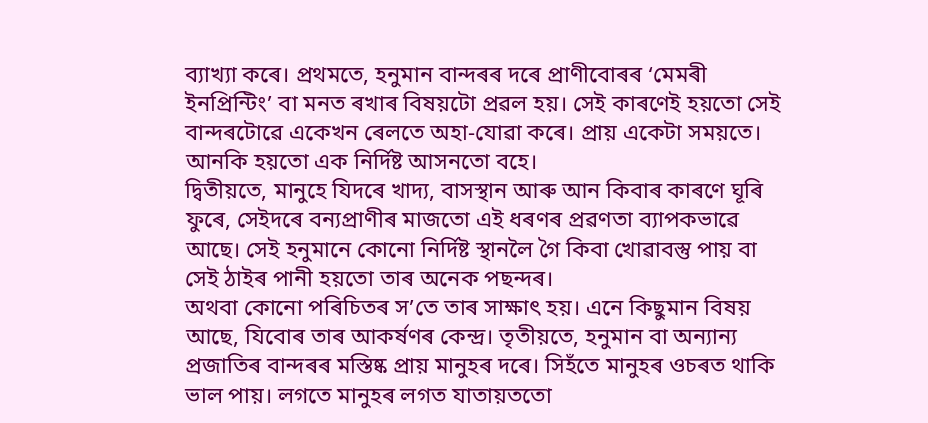ব্যাখ্যা কৰে। প্রথমতে, হনুমান বান্দৰৰ দৰে প্রাণীবোৰৰ ‘মেমৰী ইনপ্রিন্টিং’ বা মনত ৰখাৰ বিষয়টো প্ৰৱল হয়। সেই কাৰণেই হয়তো সেই বান্দৰটোৱে একেখন ৰেলতে অহা-যোৱা কৰে। প্ৰায় একেটা সময়তে। আনকি হয়তো এক নির্দিষ্ট আসনতো বহে।
দ্বিতীয়তে, মানুহে যিদৰে খাদ্য, বাসস্থান আৰু আন কিবাৰ কাৰণে ঘূৰি ফুৰে, সেইদৰে বন্যপ্ৰাণীৰ মাজতো এই ধৰণৰ প্ৰৱণতা ব্যাপকভাৱে আছে। সেই হনুমানে কোনো নির্দিষ্ট স্থানলৈ গৈ কিবা খোৱাবস্তু পায় বা সেই ঠাইৰ পানী হয়তো তাৰ অনেক পছন্দৰ।
অথবা কোনো পৰিচিতৰ স’তে তাৰ সাক্ষাৎ হয়। এনে কিছুমান বিষয় আছে, যিবোৰ তাৰ আকৰ্ষণৰ কেন্দ্ৰ। তৃতীয়তে, হনুমান বা অন্যান্য প্ৰজাতিৰ বান্দৰৰ মস্তিষ্ক প্রায় মানুহৰ দৰে। সিহঁতে মানুহৰ ওচৰত থাকি ভাল পায়। লগতে মানুহৰ লগত যাতায়ততো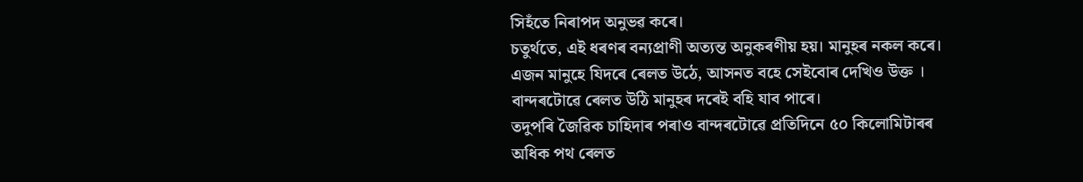সিহঁতে নিৰাপদ অনুভৱ কৰে।
চতুৰ্থতে, এই ধৰণৰ বন্যপ্ৰাণী অত্যন্ত অনুকৰণীয় হয়। মানুহৰ নকল কৰে। এজন মানুহে যিদৰে ৰেলত উঠে, আসনত বহে সেইবোৰ দেখিও উক্ত । বান্দৰটোৱে ৰেলত উঠি মানুহৰ দৰেই বহি যাব পাৰে।
তদুপৰি জৈৱিক চাহিদাৰ পৰাও বান্দৰটোৱে প্ৰতিদিনে ৫০ কিলোমিটাৰৰ অধিক পথ ৰেলত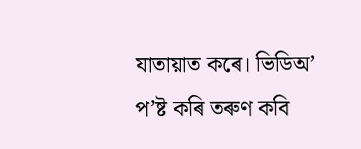যাতায়াত কৰে। ভিডিঅ’ প’ষ্ট কৰি তৰুণ কবি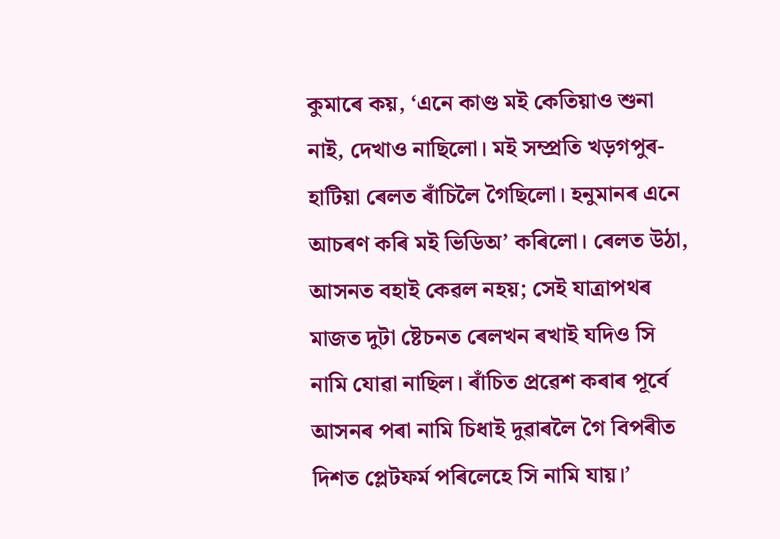কুমাৰে কয়, ‘এনে কাণ্ড মই কেতিয়াও শুনা নাই, দেখাও নাছিলো। মই সম্প্রতি খড়গপুৰ-হাটিয়া ৰেলত ৰাঁচিলৈ গৈছিলো। হনুমানৰ এনে আচৰণ কৰি মই ভিডিঅ’ কৰিলো। ৰেলত উঠা, আসনত বহাই কেৱল নহয়; সেই যাত্রাপথৰ মাজত দুটা ষ্টেচনত ৰেলখন ৰখাই যদিও সি নামি যোৱা নাছিল। ৰাঁচিত প্ৰৱেশ কৰাৰ পূৰ্বে আসনৰ পৰা নামি চিধাই দুৱাৰলৈ গৈ বিপৰীত দিশত প্লেটফর্ম পৰিলেহে সি নামি যায়।’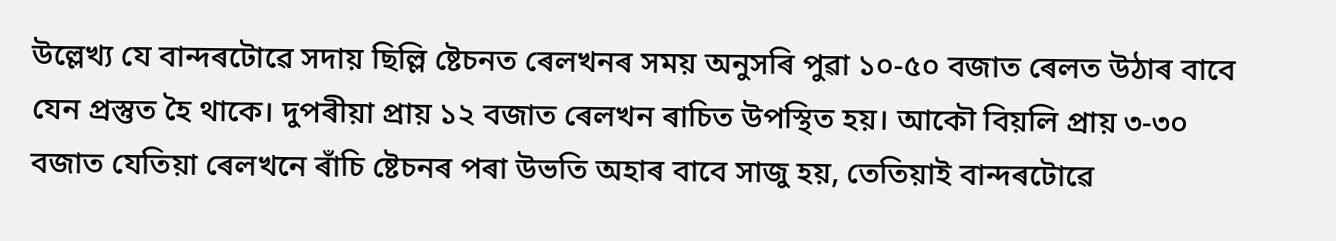উল্লেখ্য যে বান্দৰটোৱে সদায় ছিল্লি ষ্টেচনত ৰেলখনৰ সময় অনুসৰি পুৱা ১০-৫০ বজাত ৰেলত উঠাৰ বাবে যেন প্রস্তুত হৈ থাকে। দুপৰীয়া প্রায় ১২ বজাত ৰেলখন ৰাচিত উপস্থিত হয়। আকৌ বিয়লি প্রায় ৩-৩০ বজাত যেতিয়া ৰেলখনে ৰাঁচি ষ্টেচনৰ পৰা উভতি অহাৰ বাবে সাজু হয়, তেতিয়াই বান্দৰটোৱে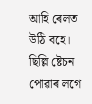আহি ৰেলত উঠি বহে। ছিল্লি ষ্টেচন পোৱাৰ লগে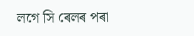লগে সি ৰেলৰ পৰা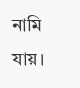নামি যায়।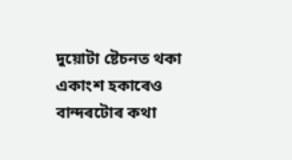দুয়োটা ষ্টেচনত থকা একাংশ হকাৰেও বান্দৰটোৰ কথা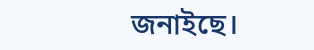জনাইছে।